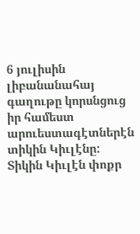6 յուլիսին լիբանանահայ գաղութը կորսնցուց իր համեստ արուեստագէտներէն տիկին Կիւլէնը:
Տիկին Կիւլէն փոքր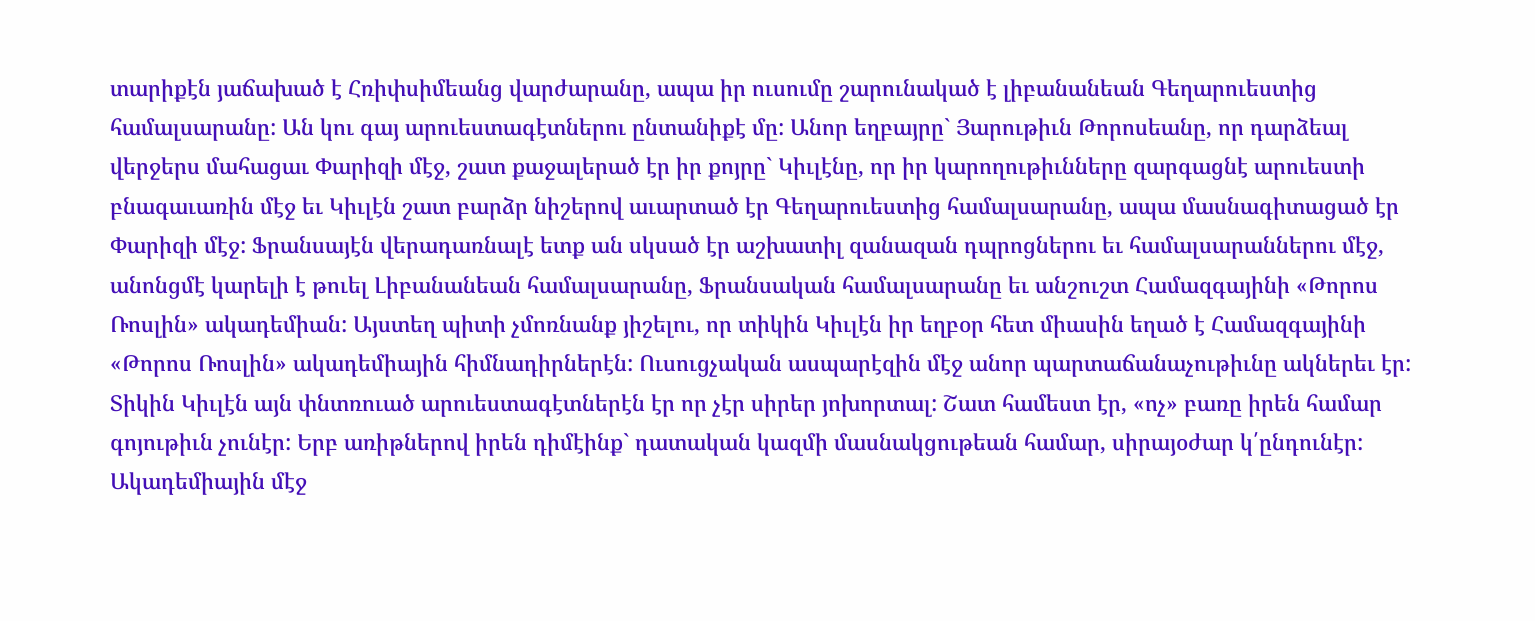տարիքէն յաճախած է Հռիփսիմեանց վարժարանը, ապա իր ուսումը շարունակած է լիբանանեան Գեղարուեստից համալսարանը: Ան կու գայ արուեստագէտներու ընտանիքէ մը: Անոր եղբայրը` Յարութիւն Թորոսեանը, որ դարձեալ վերջերս մահացաւ Փարիզի մէջ, շատ քաջալերած էր իր քոյրը` Կիւլէնը, որ իր կարողութիւնները զարգացնէ արուեստի բնագաւառին մէջ եւ Կիւլէն շատ բարձր նիշերով աւարտած էր Գեղարուեստից համալսարանը, ապա մասնագիտացած էր Փարիզի մէջ: Ֆրանսայէն վերադառնալէ ետք ան սկսած էր աշխատիլ զանազան դպրոցներու եւ համալսարաններու մէջ, անոնցմէ կարելի է թուել Լիբանանեան համալսարանը, Ֆրանսական համալսարանը եւ անշուշտ Համազգայինի «Թորոս Ռոսլին» ակադեմիան: Այստեղ պիտի չմոռնանք յիշելու, որ տիկին Կիւլէն իր եղբօր հետ միասին եղած է Համազգայինի «Թորոս Ռոսլին» ակադեմիային հիմնադիրներէն: Ուսուցչական ասպարէզին մէջ անոր պարտաճանաչութիւնը ակներեւ էր: Տիկին Կիւլէն այն փնտռուած արուեստագէտներէն էր որ չէր սիրեր յոխորտալ: Շատ համեստ էր, «ոչ» բառը իրեն համար գոյութիւն չունէր: Երբ առիթներով իրեն դիմէինք` դատական կազմի մասնակցութեան համար, սիրայօժար կ՛ընդունէր: Ակադեմիային մէջ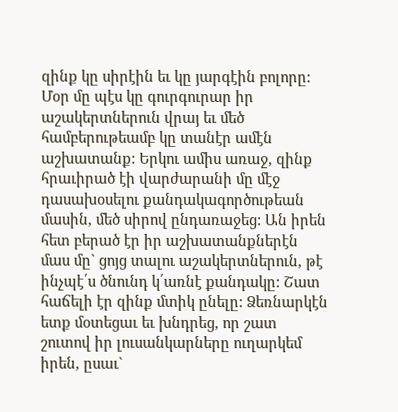զինք կը սիրէին եւ կը յարգէին բոլորը: Մօր մը պէս կը գուրգուրար իր աշակերտներուն վրայ եւ մեծ համբերութեամբ կը տանէր ամէն աշխատանք: Երկու ամիս առաջ, զինք հրաւիրած էի վարժարանի մը մէջ դասախօսելու քանդակագործութեան մասին, մեծ սիրով ընդառաջեց: Ան իրեն հետ բերած էր իր աշխատանքներէն մաս մը` ցոյց տալու աշակերտներուն, թէ ինչպէ՛ս ծնունդ կ՛առնէ քանդակը: Շատ հաճելի էր զինք մտիկ ընելը: Ձեռնարկէն ետք մօտեցաւ եւ խնդրեց, որ շատ շուտով իր լուսանկարները ուղարկեմ իրեն, ըսաւ`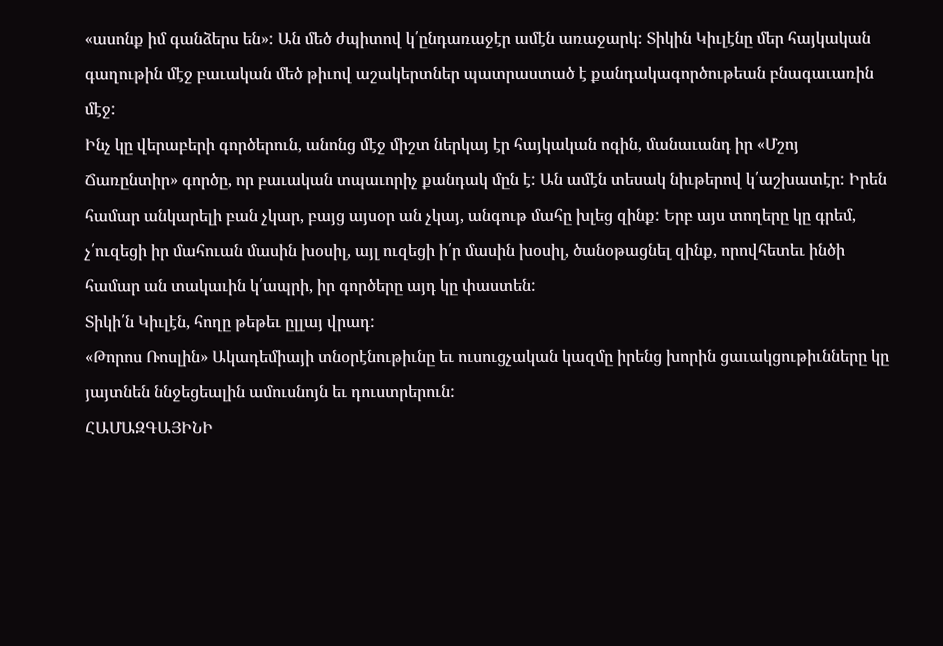«ասոնք իմ գանձերս են»: Ան մեծ ժպիտով կ՛ընդառաջէր ամէն առաջարկ: Տիկին Կիւլէնը մեր հայկական գաղութին մէջ բաւական մեծ թիւով աշակերտներ պատրաստած է քանդակագործութեան բնագաւառին մէջ:
Ինչ կը վերաբերի գործերուն, անոնց մէջ միշտ ներկայ էր հայկական ոգին, մանաւանդ իր «Մշոյ Ճառընտիր» գործը, որ բաւական տպաւորիչ քանդակ մըն է: Ան ամէն տեսակ նիւթերով կ՛աշխատէր: Իրեն համար անկարելի բան չկար, բայց այսօր ան չկայ, անգութ մահը խլեց զինք: Երբ այս տողերը կը գրեմ, չ՛ուզեցի իր մահուան մասին խօսիլ, այլ ուզեցի ի՛ր մասին խօսիլ, ծանօթացնել զինք, որովհետեւ ինծի համար ան տակաւին կ՛ապրի, իր գործերը այդ կը փաստեն:
Տիկի՛ն Կիւլէն, հողը թեթեւ ըլլայ վրադ:
«Թորոս Ռոսլին» Ակադեմիայի տնօրէնութիւնը եւ ուսուցչական կազմը իրենց խորին ցաւակցութիւնները կը յայտնեն ննջեցեալին ամուսնոյն եւ դուստրերուն:
ՀԱՄԱԶԳԱՅԻՆԻ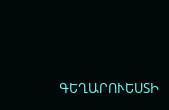ԳԵՂԱՐՈՒԵՍՏԻ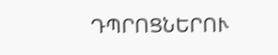ԴՊՐՈՑՆԵՐՈՒ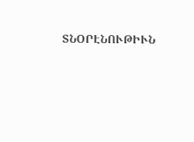ՏՆՕՐԷՆՈՒԹԻՒՆ